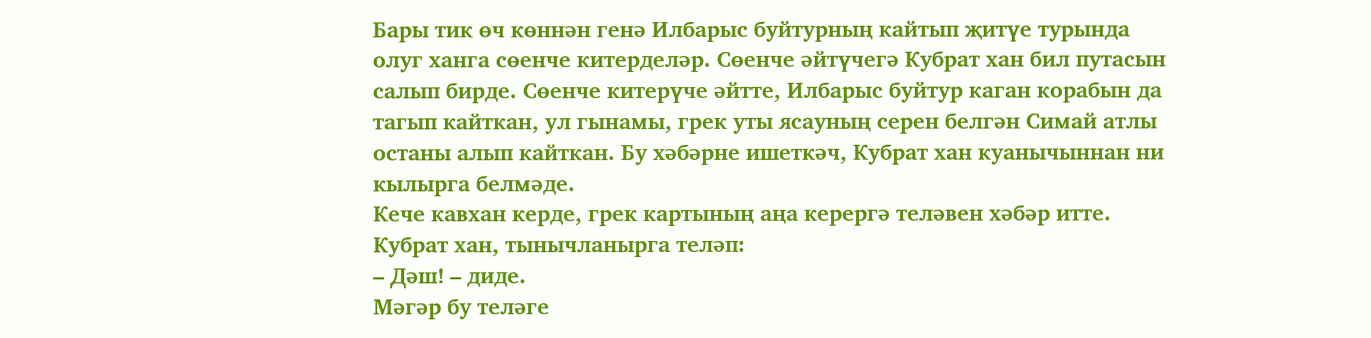Бары тик өч көннән генә Илбарыс буйтурның кайтып җитүе турында олуг ханга сөенче китерделәр. Сөенче әйтүчегә Кубрат хан бил путасын салып бирде. Сөенче китерүче әйтте, Илбарыс буйтур каган корабын да тагып кайткан, ул гынамы, грек уты ясауның серен белгән Симай атлы останы алып кайткан. Бу хәбәрне ишеткәч, Кубрат хан куанычыннан ни кылырга белмәде.
Кече кавхан керде, грек картының аңа керергә теләвен хәбәр итте. Кубрат хан, тынычланырга теләп:
– Дәш! – диде.
Мәгәр бу теләге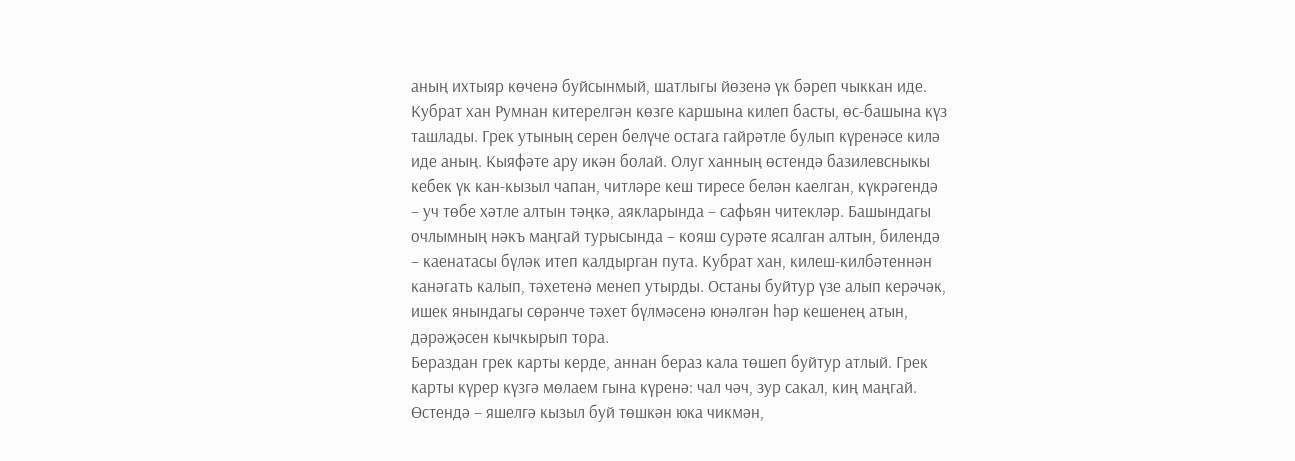аның ихтыяр көченә буйсынмый, шатлыгы йөзенә үк бәреп чыккан иде.
Кубрат хан Румнан китерелгән көзге каршына килеп басты, өс-башына күз ташлады. Грек утының серен белүче остага гайрәтле булып күренәсе килә иде аның. Кыяфәте ару икән болай. Олуг ханның өстендә базилевсныкы кебек үк кан-кызыл чапан, читләре кеш тиресе белән каелган, күкрәгендә – уч төбе хәтле алтын тәңкә, аякларында – сафьян читекләр. Башындагы очлымның нәкъ маңгай турысында – кояш сурәте ясалган алтын, билендә – каенатасы бүләк итеп калдырган пута. Кубрат хан, килеш-килбәтеннән канәгать калып, тәхетенә менеп утырды. Останы буйтур үзе алып керәчәк, ишек янындагы сөрәнче тәхет бүлмәсенә юнәлгән һәр кешенең атын, дәрәҗәсен кычкырып тора.
Бераздан грек карты керде, аннан бераз кала төшеп буйтур атлый. Грек карты күрер күзгә мөлаем гына күренә: чал чәч, зур сакал, киң маңгай. Өстендә – яшелгә кызыл буй төшкән юка чикмән,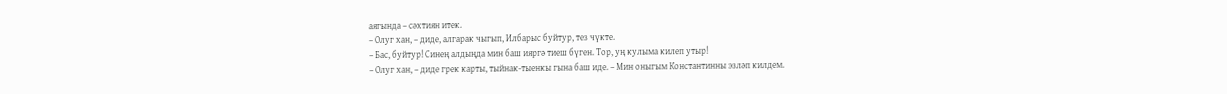аягында – сәхтиян итек.
– Олуг хан, – диде, алгарак чыгып, Илбарыс буйтур, тез чүкте.
– Бас, буйтур! Синең алдыңда мин баш ияргә тиеш бүген. Тор, уң кулыма килеп утыр!
– Олуг хан, – диде грек карты, тыйнак-тыенкы гына баш иде. – Мин оныгым Константинны эзләп килдем.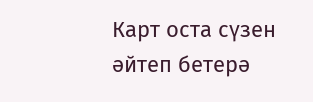Карт оста сүзен әйтеп бетерә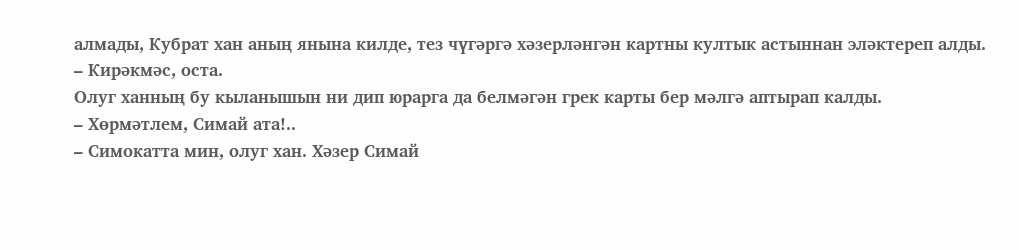алмады, Кубрат хан аның янына килде, тез чүгәргә хәзерләнгән картны култык астыннан эләктереп алды.
– Кирәкмәс, оста.
Олуг ханның бу кыланышын ни дип юрарга да белмәгән грек карты бер мәлгә аптырап калды.
– Хөрмәтлем, Симай ата!..
– Симокатта мин, олуг хан. Хәзер Симай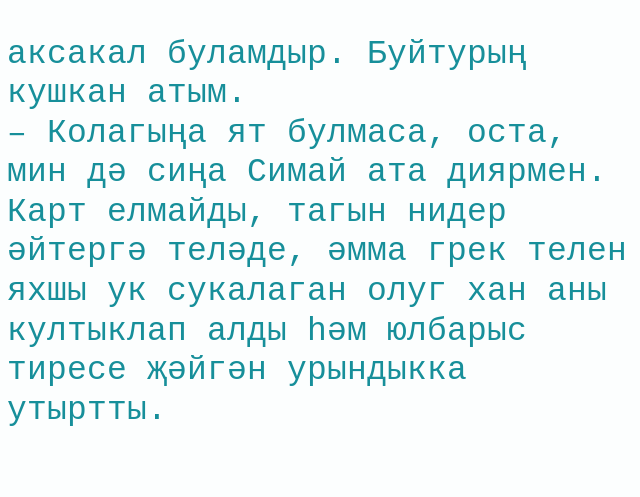аксакал буламдыр. Буйтурың кушкан атым.
– Колагыңа ят булмаса, оста, мин дә сиңа Симай ата диярмен.
Карт елмайды, тагын нидер әйтергә теләде, әмма грек телен яхшы ук сукалаган олуг хан аны култыклап алды һәм юлбарыс тиресе җәйгән урындыкка утыртты.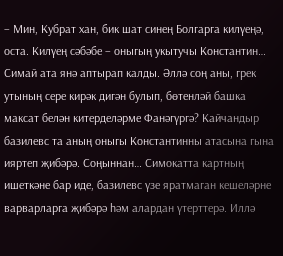– Мин, Кубрат хан, бик шат синең Болгарга килүеңә, оста. Килүең сәбәбе – оныгың укытучы Константин…
Симай ата янә аптырап калды. Әллә соң аны, грек утының сере кирәк дигән булып, бөтенләй башка максат белән китерделәрме Фанәгүргә? Кайчандыр базилевс та аның оныгы Константинны атасына гына ияртеп җибәрә. Соңыннан… Симокатта картның ишеткәне бар иде, базилевс үзе яратмаган кешеләрне варварларга җибәрә һәм алардан үтерттерә. Иллә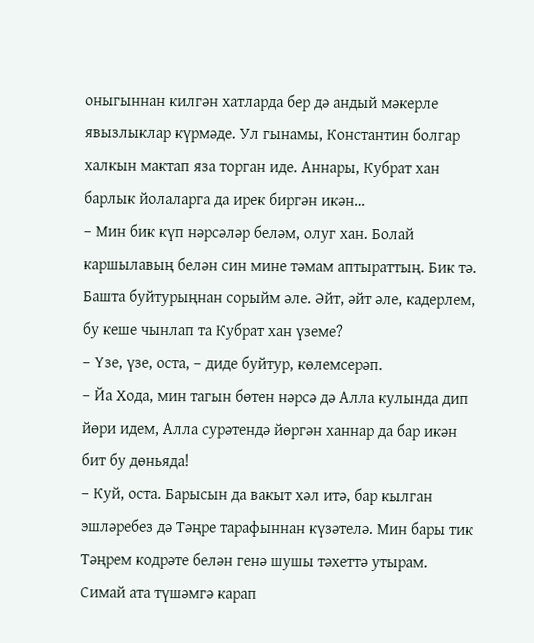оныгыннан килгән хатларда бер дә андый мәкерле явызлыклар күрмәде. Ул гынамы, Константин болгар халкын мактап яза торган иде. Аннары, Кубрат хан барлык йолаларга да ирек биргән икән…
– Мин бик күп нәрсәләр беләм, олуг хан. Болай каршылавың белән син мине тәмам аптыраттың. Бик тә. Башта буйтурыңнан сорыйм әле. Әйт, әйт әле, кадерлем, бу кеше чынлап та Кубрат хан үземе?
– Үзе, үзе, оста, – диде буйтур, көлемсерәп.
– Йа Хода, мин тагын бөтен нәрсә дә Алла кулында дип йөри идем, Алла сурәтендә йөргән ханнар да бар икән бит бу дөньяда!
– Куй, оста. Барысын да вакыт хәл итә, бар кылган эшләребез дә Тәңре тарафыннан күзәтелә. Мин бары тик Тәңрем кодрәте белән генә шушы тәхеттә утырам.
Симай ата түшәмгә карап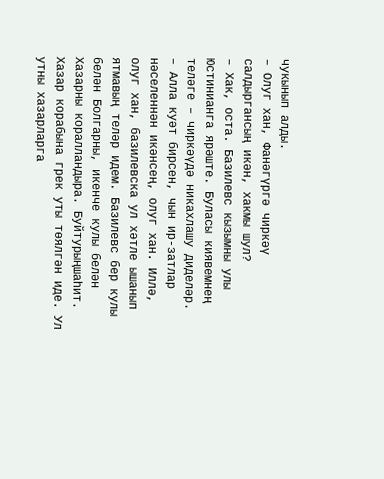чукынып алды.
– Олуг хан, Фанәгүргә чиркәү салдыргансың икән, хакмы шул?
– Хак, оста. Базилевс кызымны улы Юстинианга ярәште. Буласы киявемнең теләге – чиркәүдә никахлашу диделәр.
– Алла куәт бирсен, чын ир-затлар нәселеннән икәнсең, олуг хан. Иллә, олуг хан, базилевска ул хәтле ышанып ятмавың теләр идем. Базилевс бер кулы белән Болгарны, икенче кулы белән Хазарны коралландыра. Буйтурыңшаһит. Хазар корабына грек уты төялгән иде. Ул утны хазарларга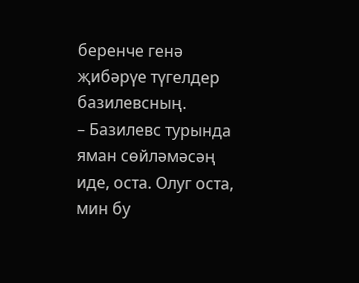беренче генә җибәрүе түгелдер базилевсның.
– Базилевс турында яман сөйләмәсәң иде, оста. Олуг оста, мин бу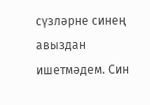сүзләрне синең авыздан ишетмәдем. Син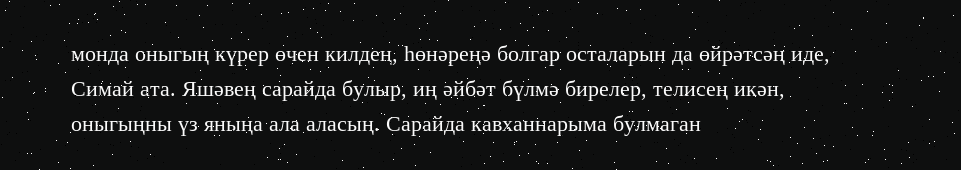монда оныгың күрер өчен килдең, һөнәреңә болгар осталарын да өйрәтсәң иде, Симай ата. Яшәвең сарайда булыр, иң әйбәт бүлмә бирелер, телисең икән, оныгыңны үз яныңа ала аласың. Сарайда кавханнарыма булмаган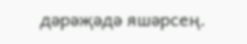дәрәҗәдә яшәрсең.